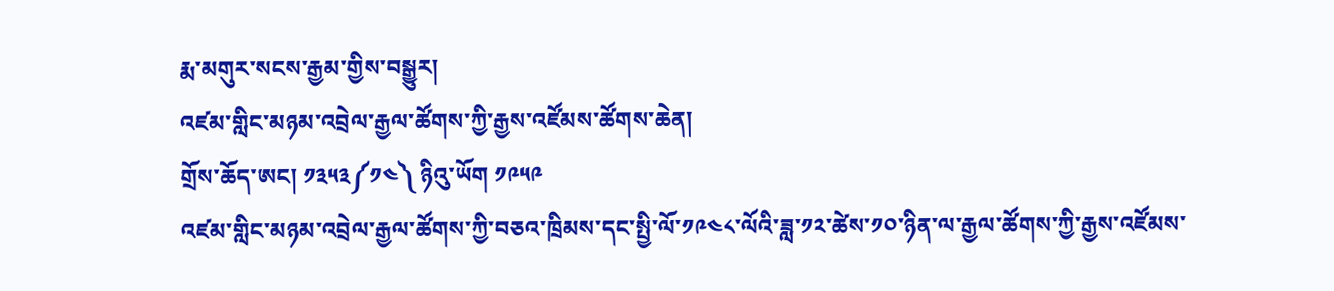རྨ་མགུར་སངས་རྒྱམ་གྱིས་བསྒྱུར།
འཛམ་གླིང་མཉམ་འབྲེལ་རྒྱལ་ཚོགས་ཀྱི་རྒྱས་འཛོམས་ཚོགས་ཆེན།
གྲོས་ཆོད་ཨང། ༡༣༥༣༼༡༤༽ ཉིའུ་ཡོག ༡༩༥༩
འཛམ་གླིང་མཉམ་འབྲེལ་རྒྱལ་ཚོགས་ཀྱི་བཅའ་ཁྲིམས་དང་སྤྱི་ལོ་༡༩༤༨་ལོའི་ཟླ་༡༢་ཚེས་༡༠་ཉིན་ལ་རྒྱལ་ཚོགས་ཀྱི་རྒྱས་འཛོམས་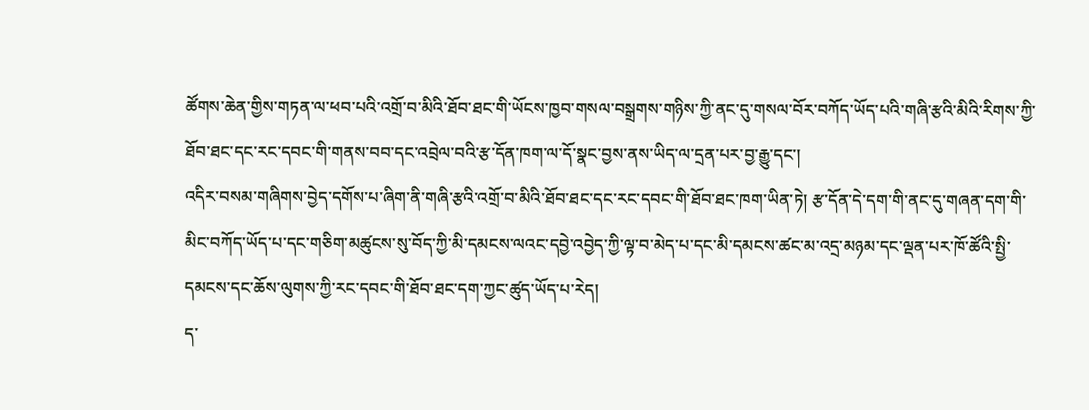ཚོགས་ཆེན་གྱིས་གཏན་ལ་ཕབ་པའི་འགྲོ་བ་མིའི་ཐོབ་ཐང་གི་ཡོངས་ཁྱབ་གསལ་བསྒྲགས་གཉིས་ཀྱི་ནང་དུ་གསལ་བོར་བཀོད་ཡོད་པའི་གཞི་རྩའི་མིའི་རིགས་ཀྱི་ཐོབ་ཐང་དང་རང་དབང་གི་གནས་བབ་དང་འབྲེལ་བའི་རྩ་དོན་ཁག་ལ་དོ་སྣང་བྱས་ནས་ཡིད་ལ་དྲན་པར་བྱ་རྒྱུ་དང་།
འདིར་བསམ་གཞིགས་བྱེད་དགོས་པ་ཞིག་ནི་གཞི་རྩའི་འགྲོ་བ་མིའི་ཐོབ་ཐང་དང་རང་དབང་གི་ཐོབ་ཐང་ཁག་ཡིན་ཏེ། རྩ་དོན་དེ་དག་གི་ནང་དུ་གཞན་དག་གི་མིང་བཀོད་ཡོད་པ་དང་གཅིག་མཚུངས་སུ་བོད་ཀྱི་མི་དམངས་ལའང་དབྱེ་འབྱེད་ཀྱི་ལྟ་བ་མེད་པ་དང་མི་དམངས་ཚང་མ་འདྲ་མཉམ་དང་ལྡན་པར་ཁོ་ཚོའི་སྤྱི་དམངས་དང་ཆོས་ལུགས་ཀྱི་རང་དབང་གི་ཐོབ་ཐང་དག་ཀྱང་ཚུད་ཡོད་པ་རེད།
ད་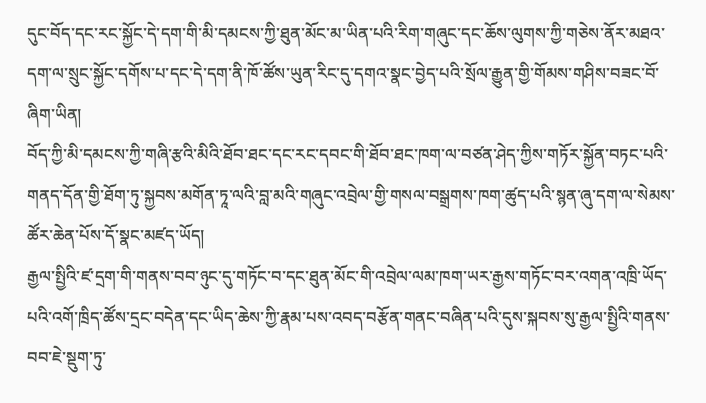དུང་བོད་དང་རང་སྐྱོང་དེ་དག་གི་མི་དམངས་ཀྱི་ཐུན་མོང་མ་ཡིན་པའི་རིག་གཞུང་དང་ཆོས་ལུགས་ཀྱི་གཅེས་ནོར་མཐའ་དག་ལ་སྲུང་སྐྱོང་དགོས་པ་དང་དེ་དག་ནི་ཁོ་ཚོས་ཡུན་རིང་དུ་དགའ་སྣང་བྱེད་པའི་སྲོལ་རྒྱུན་གྱི་གོམས་གཤིས་བཟང་བོ་ཞིག་ཡིན།
བོད་ཀྱི་མི་དམངས་ཀྱི་གཞི་རྩའི་མིའི་ཐོབ་ཐང་དང་རང་དབང་གི་ཐོབ་ཐང་ཁག་ལ་བཙན་ཤེད་ཀྱིས་གཏོར་སྐྱོན་བཏང་པའི་གནད་དོན་གྱི་ཐོག་ཏུ་སྐྱབས་མགོན་ཏཱ་ལའི་བླ་མའི་གཞུང་འབྲེལ་གྱི་གསལ་བསྒྲགས་ཁག་ཚུད་པའི་སྙན་ཞུ་དག་ལ་སེམས་ཚོར་ཆེན་པོས་དོ་སྣང་མཛད་ཡོད།
རྒྱལ་སྤྱིའི་ཛ་དྲག་གི་གནས་བབ་ཉུང་དུ་གཏོང་བ་དང་ཐུན་མོང་གི་འབྲེལ་ལམ་ཁག་ཡར་རྒྱས་གཏོང་བར་འགན་འཁྲི་ཡོད་པའི་འགོ་ཁྲིད་ཚོས་དྲང་བདེན་དང་ཡིད་ཆེས་ཀྱི་རྣམ་པས་འབད་བརྩོན་གནང་བཞིན་པའི་དུས་སྐབས་སུ་རྒྱལ་སྤྱིའི་གནས་བབ་ཇེ་སྡུག་ཏུ་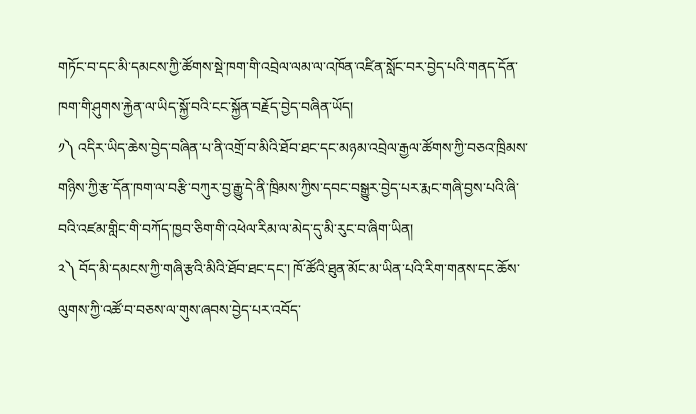གཏོང་བ་དང་མི་དམངས་ཀྱི་ཚོགས་སྡེ་ཁག་གི་འབྲེལ་ལམ་ལ་འཁོན་འཛིན་སློང་བར་བྱེད་པའི་གནད་དོན་ཁག་གི་ཤུགས་རྐྱེན་ལ་ཡིད་སྐྱོ་བའི་ངང་སྐྱོན་བརྗོད་བྱེད་བཞིན་ཡོད།
༡༽ འདིར་ཡིད་ཆེས་བྱེད་བཞིན་པ་ནི་འགྲོ་བ་མིའི་ཐོབ་ཐང་དང་མཉམ་འབྲེལ་རྒྱལ་ཚོགས་ཀྱི་བཅའ་ཁྲིམས་གཉིས་ཀྱི་རྩ་དོན་ཁག་ལ་བརྩི་བཀུར་བྱ་རྒྱུ་དེ་ནི་ཁྲིམས་ཀྱིས་དབང་བསྒྱུར་བྱེད་པར་རྨང་གཞི་བྱས་པའི་ཞི་བའི་འཛམ་གླིང་གི་བཀོད་ཁྱབ་ཅིག་གི་འཕེལ་རིམ་ལ་མེད་དུ་མི་རུང་བ་ཞིག་ཡིན།
༢༽ བོད་མི་དམངས་ཀྱི་གཞི་རྩའི་མིའི་ཐོབ་ཐང་དང་། ཁོ་ཚོའི་ཐུན་མོང་མ་ཡིན་པའི་རིག་གནས་དང་ཆོས་ལུགས་ཀྱི་འཚོ་བ་བཅས་ལ་གུས་ཞབས་བྱེད་པར་འབོད་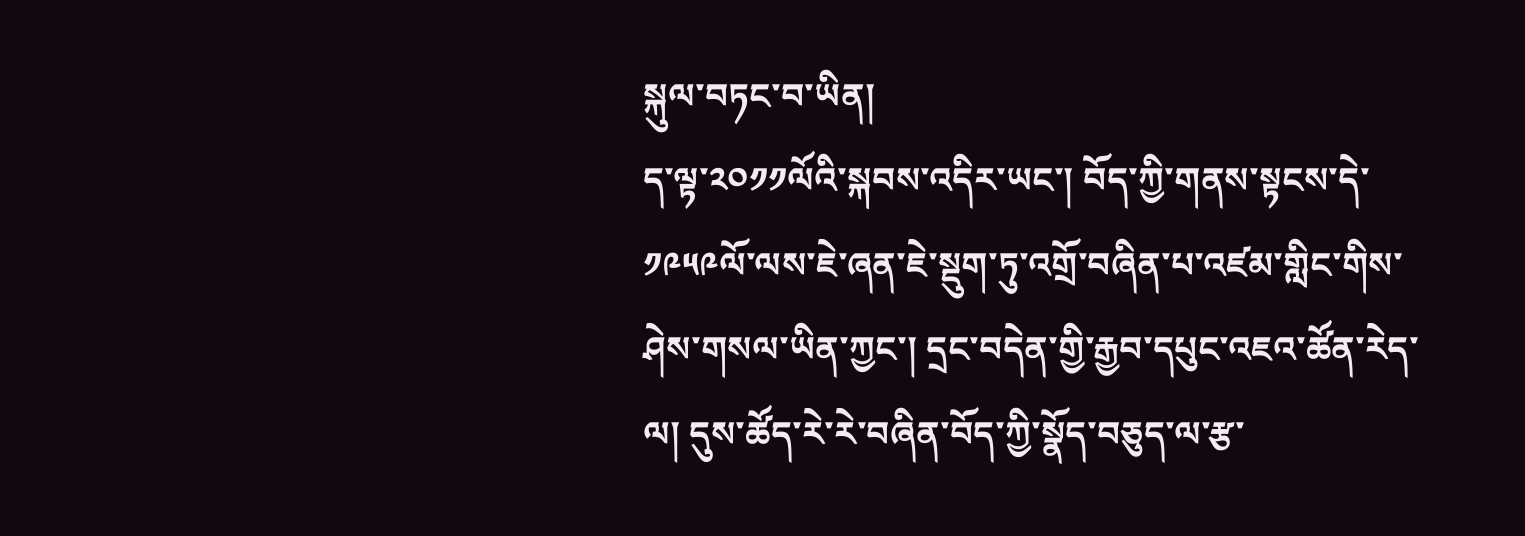སྐུལ་བཏང་བ་ཡིན།
ད་ལྟ་༢༠༡༡ལོའི་སྐབས་འདིར་ཡང་། བོད་ཀྱི་གནས་སྟངས་དེ་༡༩༥༩ལོ་ལས་ཇེ་ཞན་ཇེ་སྡུག་ཏུ་འགྲོ་བཞིན་པ་འཛམ་གླིང་གིས་ཤེས་གསལ་ཡིན་ཀྱང་། དྲང་བདེན་གྱི་རྒྱབ་དཔུང་འཇའ་ཚོན་རེད་ལ། དུས་ཚོད་རེ་རེ་བཞིན་བོད་ཀྱི་སྣོད་བཅུད་ལ་རྩ་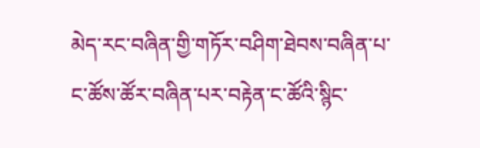མེད་རང་བཞིན་གྱི་གཏོར་བཤིག་ཐེབས་བཞིན་པ་ང་ཚོས་ཚོར་བཞིན་པར་བརྟེན་ང་ཚོའི་སྙིང་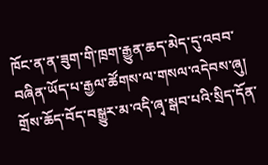ཁོང་ན་ན་ཟུག་གི་ཁྲག་རྒྱུན་ཆད་མེད་དུ་འབབ་བཞིན་ཡོད་པ་རྒྱལ་ཚོགས་ལ་གསལ་འདེབས་ཞུ།
གྲོས་ཆོད་བོད་བསྒྱུར་མ་འདི་ཞྭ་སྒབ་པའི་སྲིད་དོན་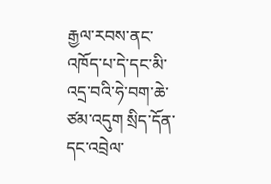རྒྱལ་རབས་ནང་འཁོད་པ་དེ་དང་མི་འདྲ་བའི་ཧེ་བག་ཆེ་ཙམ་འདུག སྲིད་དོན་དང་འབྲེལ་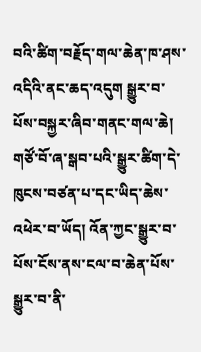བའི་ཚིག་བརྗོད་གལ་ཆེན་ཁ་ཤས་འདིའི་ནང་ཆད་འདུག སྒྱུར་བ་པོས་བསྐྱར་ཞིབ་གནང་གལ་ཆེ།
གཙོ་བོ་ཞ་སྒབ་པའི་སྒྱུར་ཚིག་དེ་ཁུངས་བཙན་པ་དང་ཡིད་ཆེས་འཕེར་བ་ཡོད། འོན་ཀྱང་སྒྱུར་བ་པོས་ངོས་ནས་ངལ་བ་ཆེན་པོས་སྒྱུར་བ་ནི་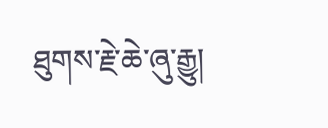ཐུགས་རྗེ་ཆེ་ཞུ་རྒྱུ།